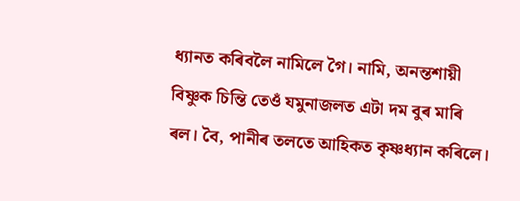ধ্যানত কৰিবলৈ নামিলে গৈ। নামি, অনন্তশায়ী বিষ্ণুক চিন্তি তেওঁ যমুনাজলত এটা দম বুৰ মাৰি ৰল। বৈ, পানীৰ তলতে আহিকত কৃষ্ণধ্যান কৰিলে।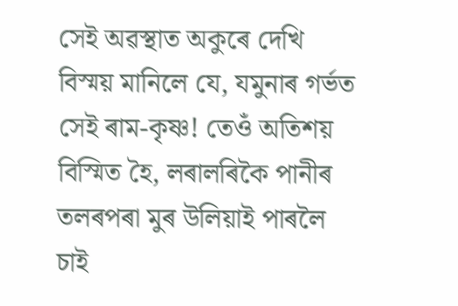সেই অৱস্থাত অকুৰে দেখি বিস্ময় মানিলে যে, যমুনাৰ গৰ্ভত সেই ৰাম-কৃষ্ণ! তেওঁ অতিশয় বিস্মিত হৈ, লৰালৰিকৈ পানীৰ তলৰপৰা মুৰ উলিয়াই পাৰলৈ চাই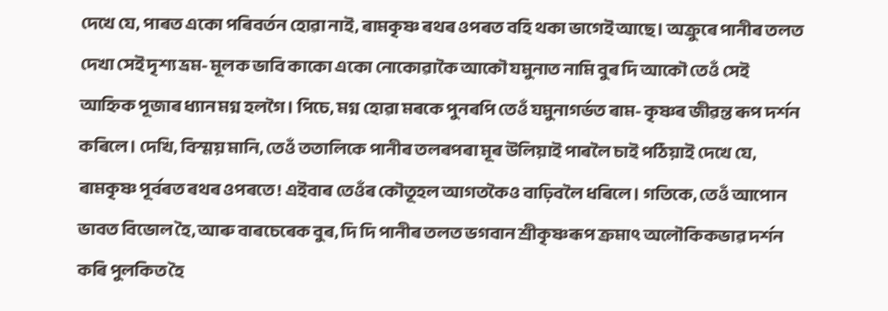দেখে যে, পাৰত একো পৰিবৰ্তন হোৱা নাই, ৰামকৃষ্ণ ৰথৰ ওপৰত বহি থকা ভাগেই আছে। অক্ৰুৰে পানীৰ তলত দেখা সেই দৃশ্য ভ্ৰম- মূলক ভাবি কাকো একো নোকোৱাকৈ আকৌ যমুনাত নামি বুৰ দি আকৌ তেওঁ সেই আহ্নিক পূজাৰ ধ্যান মগ্ন হলগৈ। পিচে, মগ্ন হোৱা মৰকে পুনৰপি তেওঁ যমুনাগৰ্ভত ৰাম- কৃষ্ণৰ জীৱন্ত ৰূপ দৰ্শন কৰিলে। দেখি, বিস্ময় মানি, তেওঁ ততালিকে পানীৰ তলৰপৰা মূৰ উলিয়াই পাৰলৈ চাই পঠিয়াই দেখে যে, ৰামকৃষ্ণ পূৰ্বৰত ৰথৰ ওপৰতে! এইবাৰ তেওঁৰ কৌতূহল আগতকৈও বাঢ়িবলৈ ধৰিলে। গতিকে, তেওঁ আপোন ভাবত বিভোল হৈ, আৰু বাৰচেৰেক বুৰ, দি দি পানীৰ তলত ভগবান শ্ৰীকৃষ্ণৰূপ ক্ৰমাৎ অলৌকিকভাৱ দৰ্শন কৰি পুলকিত হৈ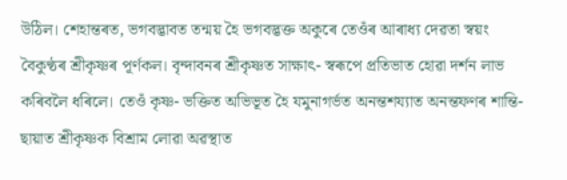উঠিল। শেহান্তৰত, ভগবদ্ভাবত তন্ময় হৈ ভগবদ্ভক্ত অকুৰে তেওঁৰ আৰাধ্য দেৱতা স্বয়ং বৈকুণ্ঠৰ শ্ৰীকৃষ্ণৰ পূৰ্ণকল। বৃন্দাবনৰ শ্ৰীকৃষ্ণত সাক্ষাৎ- স্বৰূপে প্ৰতিভাত হোৱা দৰ্শন লাভ কৰিবলৈ ধৰিলে। তেওঁ কৃষ্ণ- ভক্তিত অভিভূত হৈ যমুনাগৰ্ভত অনন্তশয্যাত অনন্তফণৰ শান্তি- ছায়াত শ্ৰীকৃষ্ণক বিশ্ৰাম লোৱা অৱস্থাত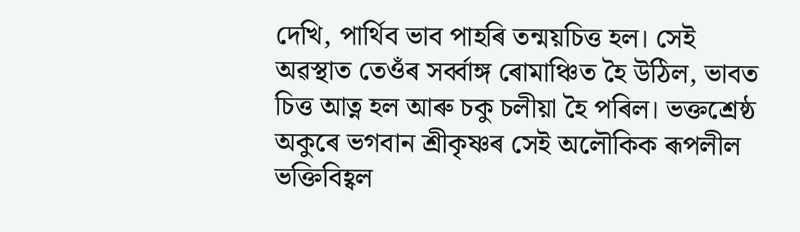দেখি, পাৰ্থিব ভাব পাহৰি তন্ময়চিত্ত হল। সেই অৱস্থাত তেওঁৰ সৰ্ব্বাঙ্গ ৰোমাঞ্চিত হৈ উঠিল, ভাবত চিত্ত আত্ন হল আৰু চকু চলীয়া হৈ পৰিল। ভক্তশ্ৰেষ্ঠ অকুৰে ভগবান শ্ৰীকৃষ্ণৰ সেই অলৌকিক ৰূপলীল ভক্তিবিহ্বল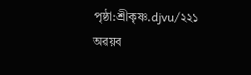পৃষ্ঠা:শ্ৰীকৃষ্ণ.djvu/২২১
অৱয়ব